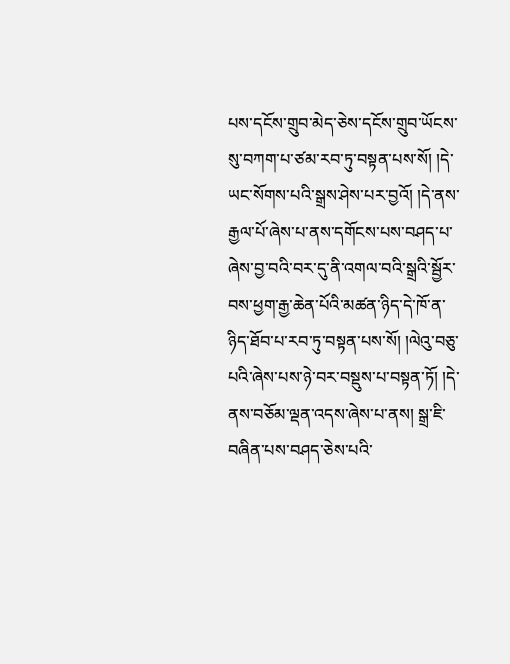པས་དངོས་གྲུབ་མེད་ཅེས་དངོས་གྲུབ་ཡོངས་སུ་བཀག་པ་ཙམ་རབ་ཏུ་བསྟན་པས་སོ། །དེ་ཡང་སོགས་པའི་སྒྲས་ཤེས་པར་བྱའོ། །དེ་ནས་རྒྱལ་པོ་ཞེས་པ་ནས་དགོངས་པས་བཤད་པ་ཞེས་བྱ་བའི་བར་དུ་ནི་འགལ་བའི་སྒྲའི་སྦྱོར་བས་ཕྱག་རྒྱ་ཆེན་པོའི་མཚན་ཉིད་དེ་ཁོ་ན་ཉིད་ཐོབ་པ་རབ་ཏུ་བསྟན་པས་སོ། །ལེའུ་བཅུ་པའི་ཞེས་པས་ཉེ་བར་བསྡུས་པ་བསྟན་ཏོ། །དེ་ནས་བཅོམ་ལྡན་འདས་ཞེས་པ་ནས། སྒྲ་ཇི་བཞིན་པས་བཤད་ཅེས་པའི་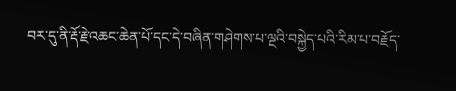བར་དུ་ནི་རྡོ་རྗེ་འཆང་ཆེན་པོ་དང་དེ་བཞིན་གཤེགས་པ་ལྔའི་བསྐྱེད་པའི་རིམ་པ་བརྗོད་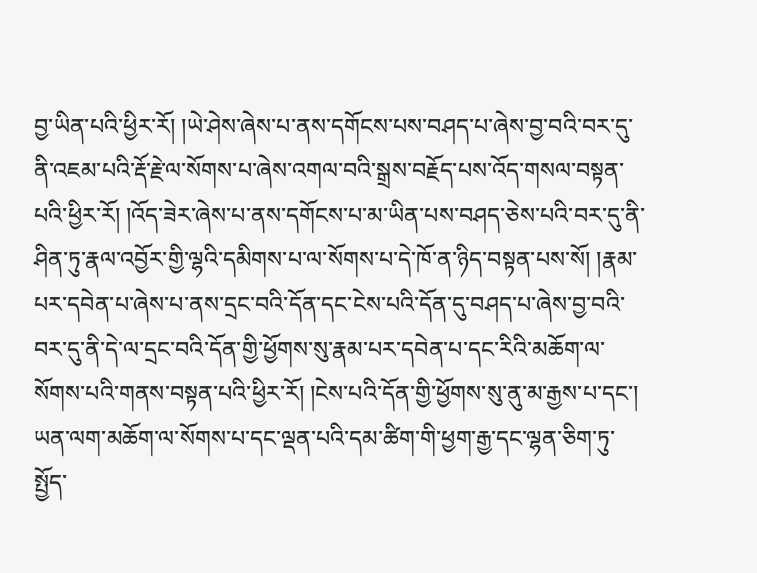བྱ་ཡིན་པའི་ཕྱིར་རོ། །ཡེ་ཤེས་ཞེས་པ་ནས་དགོངས་པས་བཤད་པ་ཞེས་བྱ་བའི་བར་དུ་ནི་འཇམ་པའི་རྡོ་རྗེ་ལ་སོགས་པ་ཞེས་འགལ་བའི་སྒྲས་བརྗོད་པས་འོད་གསལ་བསྟན་པའི་ཕྱིར་རོ། །འོད་ཟེར་ཞེས་པ་ནས་དགོངས་པ་མ་ཡིན་པས་བཤད་ཅེས་པའི་བར་དུ་ནི་ཤིན་ཏུ་རྣལ་འབྱོར་གྱི་ལྷའི་དམིགས་པ་ལ་སོགས་པ་དེ་ཁོ་ན་ཉིད་བསྟན་པས་སོ། །རྣམ་པར་དབེན་པ་ཞེས་པ་ནས་དྲང་བའི་དོན་དང་ངེས་པའི་དོན་དུ་བཤད་པ་ཞེས་བྱ་བའི་བར་དུ་ནི་དེ་ལ་དྲང་བའི་དོན་གྱི་ཕྱོགས་སུ་རྣམ་པར་དབེན་པ་དང་རིའི་མཆོག་ལ་སོགས་པའི་གནས་བསྟན་པའི་ཕྱིར་རོ། །ངེས་པའི་དོན་གྱི་ཕྱོགས་སུ་ནུ་མ་རྒྱས་པ་དང་། ཡན་ལག་མཆོག་ལ་སོགས་པ་དང་ལྡན་པའི་དམ་ཚིག་གི་ཕྱག་རྒྱ་དང་ལྷན་ཅིག་ཏུ་སྤྱོད་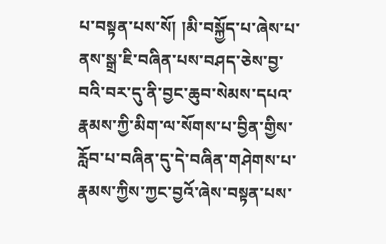པ་བསྟན་པས་སོ། །མི་བསྐྱོད་པ་ཞེས་པ་ནས་སྒྲ་ཇི་བཞིན་པས་བཤད་ཅེས་བྱ་བའི་བར་དུ་ནི་བྱང་ཆུབ་སེམས་དཔའ་རྣམས་ཀྱི་མིག་ལ་སོགས་པ་བྱིན་གྱིས་རློབ་པ་བཞིན་དུ་དེ་བཞིན་གཤེགས་པ་རྣམས་ཀྱིས་ཀྱང་བྱའོ་ཞེས་བསྟན་པས་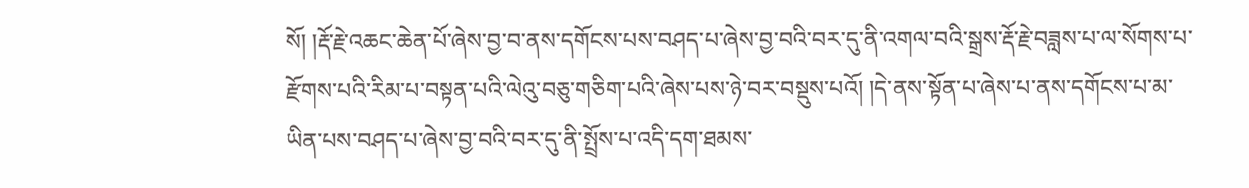སོ། །རྡོ་རྗེ་འཆང་ཆེན་པོ་ཞེས་བྱ་བ་ནས་དགོངས་པས་བཤད་པ་ཞེས་བྱ་བའི་བར་དུ་ནི་འགལ་བའི་སྒྲས་རྡོ་རྗེ་བཟླས་པ་ལ་སོགས་པ་རྫོགས་པའི་རིམ་པ་བསྟན་པའི་ལེའུ་བཅུ་གཅིག་པའི་ཞེས་པས་ཉེ་བར་བསྡུས་པའོ། །དེ་ནས་སྟོན་པ་ཞེས་པ་ནས་དགོངས་པ་མ་ཡིན་པས་བཤད་པ་ཞེས་བྱ་བའི་བར་དུ་ནི་སྤྲོས་པ་འདི་དག་ཐམས་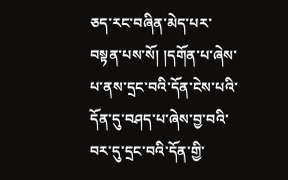ཅད་རང་བཞིན་མེད་པར་བསྟན་པས་སོ། །དགོན་པ་ཞེས་པ་ནས་དྲང་བའི་དོན་ངེས་པའི་དོན་དུ་བཤད་པ་ཞེས་བྱ་བའི་བར་དུ་དྲང་བའི་དོན་གྱི་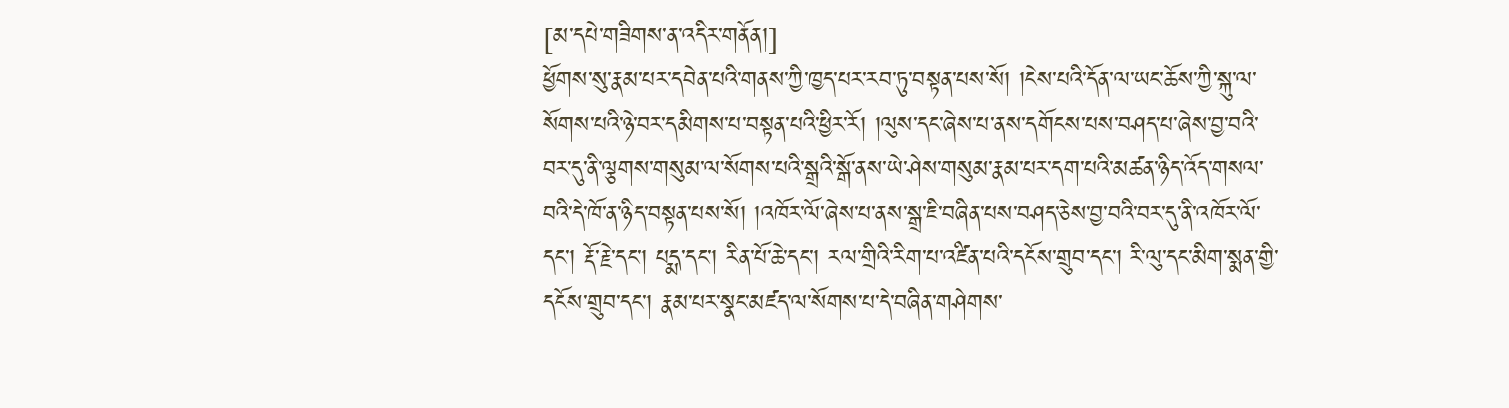[མ་དཔེ་གཟིགས་ན་འདིར་གནོན།]
ཕྱོགས་སུ་རྣམ་པར་དབེན་པའི་གནས་ཀྱི་ཁྱད་པར་རབ་ཏུ་བསྟན་པས་སོ། །ངེས་པའི་དོན་ལ་ཡང་ཆོས་ཀྱི་སྐུ་ལ་སོགས་པའི་ཉེ་བར་དམིགས་པ་བསྟན་པའི་ཕྱིར་རོ། །ལུས་དང་ཞེས་པ་ནས་དགོངས་པས་བཤད་པ་ཞེས་བྱ་བའི་བར་དུ་ནི་ལྕགས་གསུམ་ལ་སོགས་པའི་སྒྲའི་སྒོ་ནས་ཡེ་ཤེས་གསུམ་རྣམ་པར་དག་པའི་མཚན་ཉིད་འོད་གསལ་བའི་དེ་ཁོ་ན་ཉིད་བསྟན་པས་སོ། །འཁོར་ལོ་ཞེས་པ་ནས་སྒྲ་ཇི་བཞིན་པས་བཤད་ཅེས་བྱ་བའི་བར་དུ་ནི་འཁོར་ལོ་དང་། རྡོ་རྗེ་དང་། པདྨ་དང་། རིན་པོ་ཆེ་དང་། རལ་གྲིའི་རིག་པ་འཛིན་པའི་དངོས་གྲུབ་དང་། རི་ལུ་དང་མིག་སྨན་གྱི་དངོས་གྲུབ་དང་། རྣམ་པར་སྣང་མཛད་ལ་སོགས་པ་དེ་བཞིན་གཤེགས་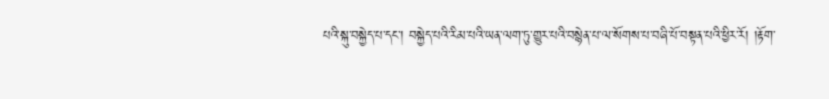པའི་སྐུ་བསྐྱེད་པ་དང་། བསྐྱེད་པའི་རིམ་པའི་ཡན་ལག་ཏུ་གྱུར་པའི་བསྙེན་པ་ལ་སོགས་པ་བཞི་པོ་བསྟན་པའི་ཕྱིར་རོ། །རྟོག་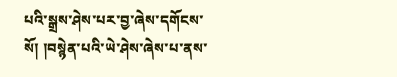པའི་སྒྲས་ཤེས་པར་བྱ་ཞེས་དགོངས་སོ། །བསྙེན་པའི་ཡེ་ཤེས་ཞེས་པ་ནས་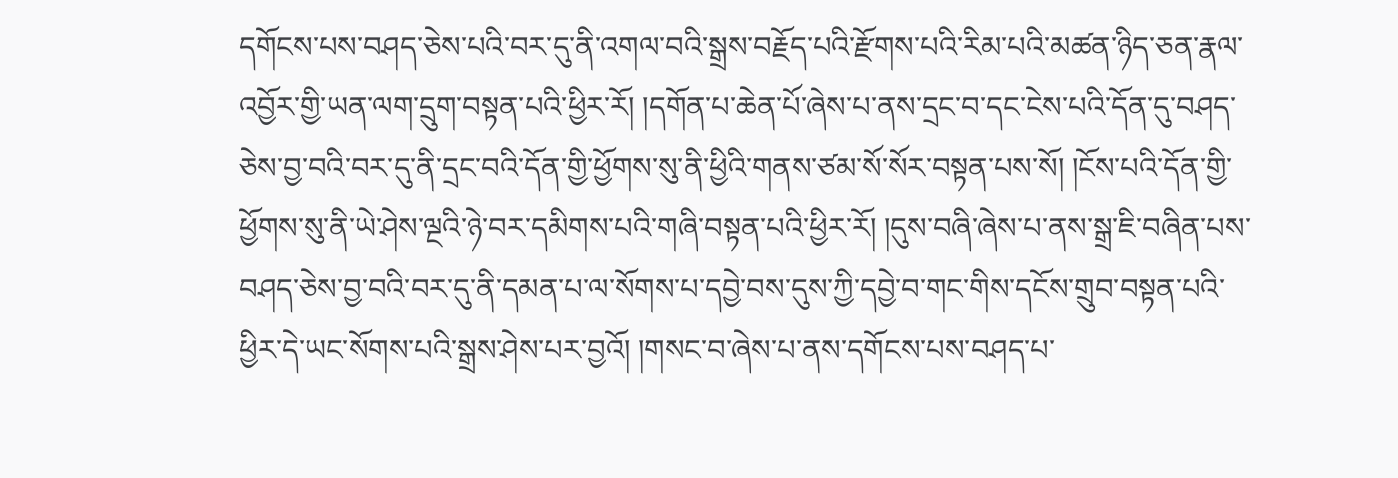དགོངས་པས་བཤད་ཅེས་པའི་བར་དུ་ནི་འགལ་བའི་སྒྲས་བརྗོད་པའི་རྫོགས་པའི་རིམ་པའི་མཚན་ཉིད་ཅན་རྣལ་འབྱོར་གྱི་ཡན་ལག་དྲུག་བསྟན་པའི་ཕྱིར་རོ། །དགོན་པ་ཆེན་པོ་ཞེས་པ་ནས་དྲང་བ་དང་ངེས་པའི་དོན་དུ་བཤད་ཅེས་བྱ་བའི་བར་དུ་ནི་དྲང་བའི་དོན་གྱི་ཕྱོགས་སུ་ནི་ཕྱིའི་གནས་ཙམ་སོ་སོར་བསྟན་པས་སོ། །ངོས་པའི་དོན་གྱི་ཕྱོགས་སུ་ནི་ཡེ་ཤེས་ལྔའི་ཉེ་བར་དམིགས་པའི་གཞི་བསྟན་པའི་ཕྱིར་རོ། །དུས་བཞི་ཞེས་པ་ནས་སྒྲ་ཇི་བཞིན་པས་བཤད་ཅེས་བྱ་བའི་བར་དུ་ནི་དམན་པ་ལ་སོགས་པ་དབྱེ་བས་དུས་ཀྱི་དབྱེ་བ་གང་གིས་དངོས་གྲུབ་བསྟན་པའི་ཕྱིར་དེ་ཡང་སོགས་པའི་སྒྲས་ཤེས་པར་བྱའོ། །གསང་བ་ཞེས་པ་ནས་དགོངས་པས་བཤད་པ་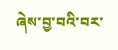ཞེས་བྱ་བའི་བར་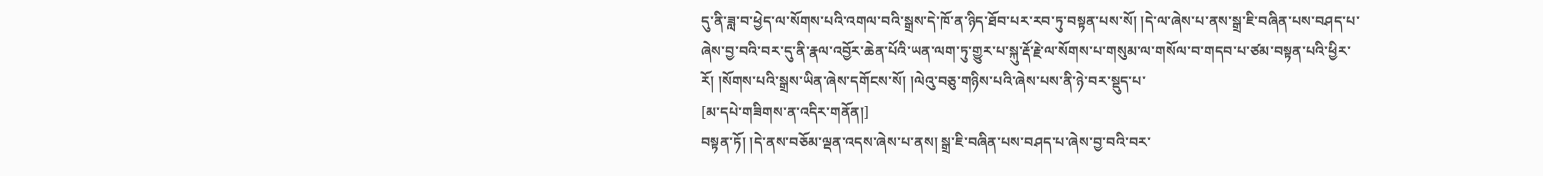དུ་ནི་ཟླ་བ་ཕྱེད་ལ་སོགས་པའི་འགལ་བའི་སྒྲས་དེ་ཁོ་ན་ཉིད་ཐོབ་པར་རབ་ཏུ་བསྟན་པས་སོ། །དེ་ལ་ཞེས་པ་ནས་སྒྲ་ཇི་བཞིན་པས་བཤད་པ་ཞེས་བྱ་བའི་བར་དུ་ནི་རྣལ་འབྱོར་ཆེན་པོའི་ཡན་ལག་ཏུ་གྱུར་པ་སྐུ་རྡོ་རྗེ་ལ་སོགས་པ་གསུམ་ལ་གསོལ་བ་གདབ་པ་ཙམ་བསྟན་པའི་ཕྱིར་རོ། །སོགས་པའི་སྒྲས་ཡིན་ཞེས་དགོངས་སོ། །ལེའུ་བཅུ་གཉིས་པའི་ཞེས་པས་ནི་ཉེ་བར་སྡུད་པ་
[མ་དཔེ་གཟིགས་ན་འདིར་གནོན།]
བསྟན་ཏོ། །དེ་ནས་བཅོམ་ལྡན་འདས་ཞེས་པ་ནས། སྒྲ་ཇི་བཞིན་པས་བཤད་པ་ཞེས་བྱ་བའི་བར་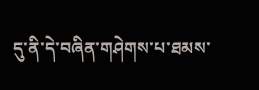དུ་ནི་དེ་བཞིན་གཤེགས་པ་ཐམས་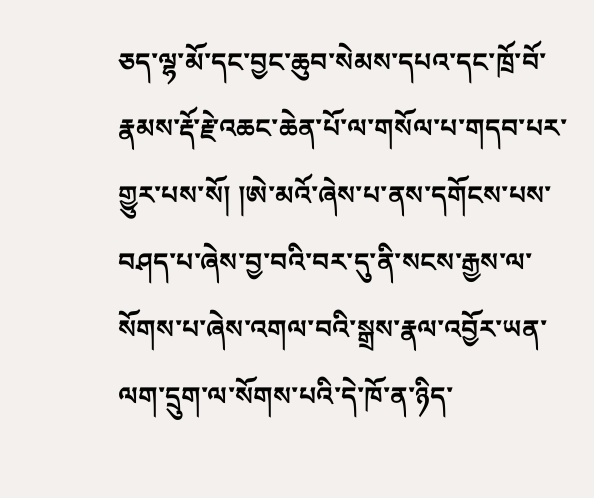ཅད་ལྷ་མོ་དང་བྱང་ཆུབ་སེམས་དཔའ་དང་ཁྲོ་བོ་རྣམས་རྡོ་རྗེ་འཆང་ཆེན་པོ་ལ་གསོལ་པ་གདབ་པར་གྱུར་པས་སོ། །ཨེ་མའོ་ཞེས་པ་ནས་དགོངས་པས་བཤད་པ་ཞེས་བྱ་བའི་བར་དུ་ནི་སངས་རྒྱས་ལ་སོགས་པ་ཞེས་འགལ་བའི་སྒྲས་རྣལ་འབྱོར་ཡན་ལག་དྲུག་ལ་སོགས་པའི་དེ་ཁོ་ན་ཉིད་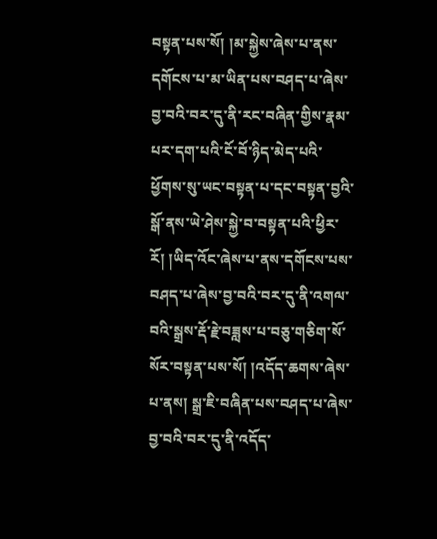བསྟན་པས་སོ། །མ་སྐྱེས་ཞེས་པ་ནས་དགོངས་པ་མ་ཡིན་པས་བཤད་པ་ཞེས་བྱ་བའི་བར་དུ་ནི་རང་བཞིན་གྱིས་རྣམ་པར་དག་པའི་ངོ་བོ་ཉིད་མེད་པའི་ཕྱོགས་སུ་ཡང་བསྟན་པ་དང་བསྟན་བྱའི་སྒོ་ནས་ཡེ་ཤེས་སྐྱེ་བ་བསྟན་པའི་ཕྱིར་རོ། །ཡིད་འོང་ཞེས་པ་ནས་དགོངས་པས་བཤད་པ་ཞེས་བྱ་བའི་བར་དུ་ནི་འགལ་བའི་སྒྲས་རྡོ་རྗེ་བཟླས་པ་བཅུ་གཅིག་སོ་སོར་བསྟན་པས་སོ། །འདོད་ཆགས་ཞེས་པ་ནས། སྒྲ་ཇི་བཞིན་པས་བཤད་པ་ཞེས་བྱ་བའི་བར་དུ་ནི་འདོད་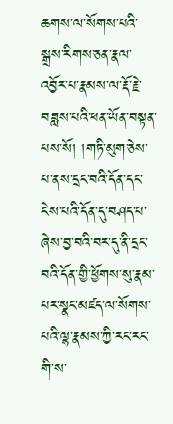ཆགས་ལ་སོགས་པའི་སྒྲས་རིགས་ཅན་རྣལ་འབྱོར་པ་རྣམས་ལ་རྡོ་རྗེ་བཟླས་པའི་ཕན་ཡོན་བསྟན་པས་སོ། །གཏི་མུག་ཅེས་པ་ནས་དྲང་བའི་དོན་དང་ངེས་པའི་དོན་དུ་བཤད་པ་ཞེས་བྱ་བའི་བར་དུ་ནི་དྲང་བའི་དོན་གྱི་ཕྱོགས་སུ་རྣམ་པར་སྣང་མཛད་ལ་སོགས་པའི་ལྷ་རྣམས་ཀྱི་རང་རང་གི་ས་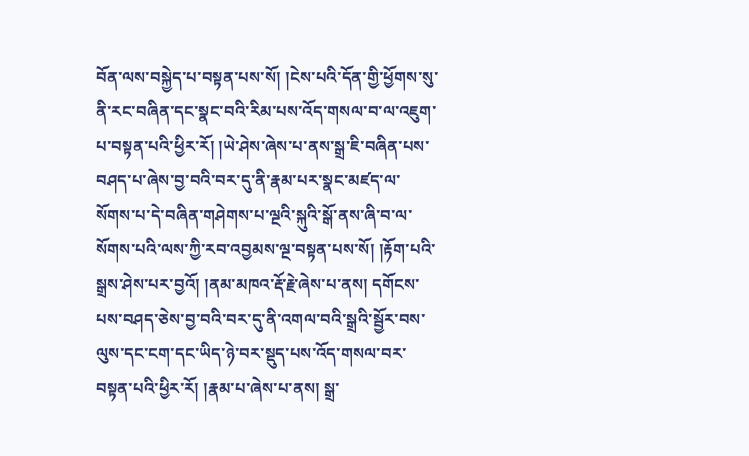བོན་ལས་བསྐྱེད་པ་བསྟན་པས་སོ། །ངེས་པའི་དོན་གྱི་ཕྱོགས་སུ་ནི་རང་བཞིན་དང་སྣང་བའི་རིམ་པས་འོད་གསལ་བ་ལ་འཇུག་པ་བསྟན་པའི་ཕྱིར་རོ། །ཡེ་ཤེས་ཞེས་པ་ནས་སྒྲ་ཇི་བཞིན་པས་བཤད་པ་ཞེས་བྱ་བའི་བར་དུ་ནི་རྣམ་པར་སྣང་མཛད་ལ་སོགས་པ་དེ་བཞིན་གཤེགས་པ་ལྔའི་སྐུའི་སྒོ་ནས་ཞི་བ་ལ་སོགས་པའི་ལས་ཀྱི་རབ་འབྱམས་ལྔ་བསྟན་པས་སོ། །རྟོག་པའི་སྒྲས་ཤེས་པར་བྱའོ། །ནམ་མཁའ་རྡོ་རྗེ་ཞེས་པ་ནས། དགོངས་པས་བཤད་ཅེས་བྱ་བའི་བར་དུ་ནི་འགལ་བའི་སྒྲའི་སྦྱོར་བས་ལུས་དང་ངག་དང་ཡིད་ཉེ་བར་སྡུད་པས་འོད་གསལ་བར་བསྟན་པའི་ཕྱིར་རོ། །རྣམ་པ་ཞེས་པ་ནས། སྒྲ་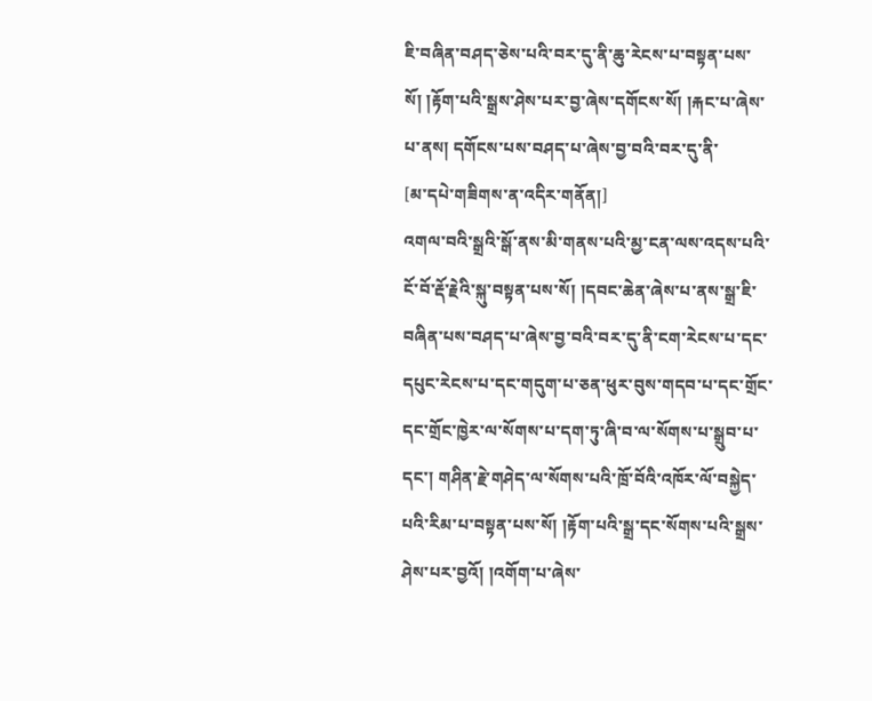ཇི་བཞིན་བཤད་ཅེས་པའི་བར་དུ་ནི་ཆུ་རེངས་པ་བསྟན་པས་སོ། །རྟོག་པའི་སྒྲས་ཤེས་པར་བྱ་ཞེས་དགོངས་སོ། །རྐང་པ་ཞེས་པ་ནས། དགོངས་པས་བཤད་པ་ཞེས་བྱ་བའི་བར་དུ་ནི་
[མ་དཔེ་གཟིགས་ན་འདིར་གནོན།]
འགལ་བའི་སྒྲའི་སྒོ་ནས་མི་གནས་པའི་མྱ་ངན་ལས་འདས་པའི་ངོ་བོ་རྡོ་རྗེའི་སྐུ་བསྟན་པས་སོ། །དབང་ཆེན་ཞེས་པ་ནས་སྒྲ་ཇི་བཞིན་པས་བཤད་པ་ཞེས་བྱ་བའི་བར་དུ་ནི་ངག་རེངས་པ་དང་དཔུང་རེངས་པ་དང་གདུག་པ་ཅན་ཕུར་བུས་གདབ་པ་དང་གྲོང་དང་གྲོང་ཁྱེར་ལ་སོགས་པ་དག་ཏུ་ཞི་བ་ལ་སོགས་པ་སྒྲུབ་པ་དང་། གཤིན་རྗེ་གཤེད་ལ་སོགས་པའི་ཁྲོ་བོའི་འཁོར་ལོ་བསྐྱེད་པའི་རིམ་པ་བསྟན་པས་སོ། །རྟོག་པའི་སྒྲ་དང་སོགས་པའི་སྒྲས་ཤེས་པར་བྱའོ། །འགོག་པ་ཞེས་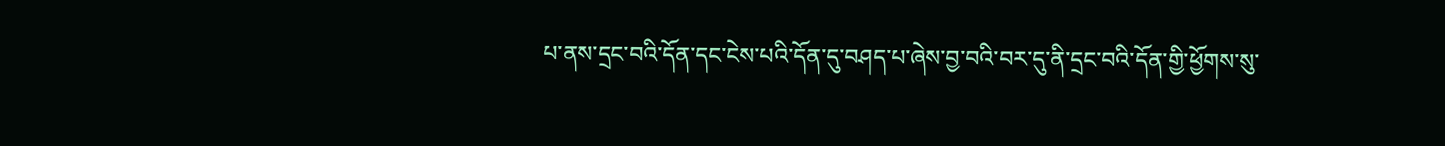པ་ནས་དྲང་བའི་དོན་དང་ངེས་པའི་དོན་དུ་བཤད་པ་ཞེས་བྱ་བའི་བར་དུ་ནི་དྲང་བའི་དོན་གྱི་ཕྱོགས་སུ་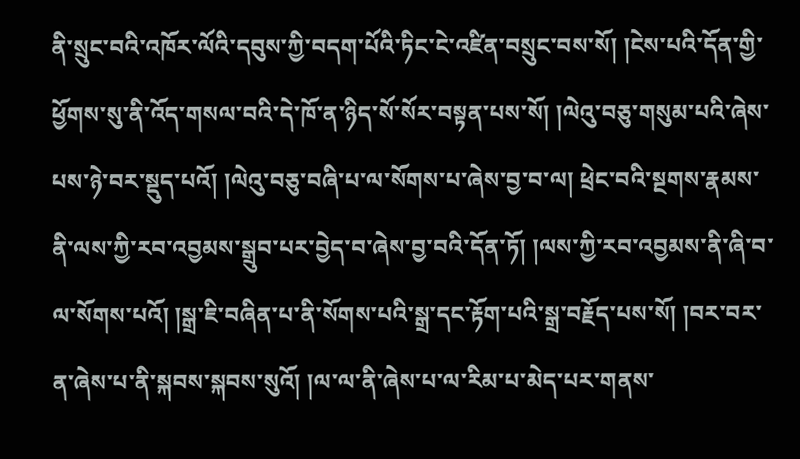ནི་སྲུང་བའི་འཁོར་ལོའི་དབུས་ཀྱི་བདག་པོའི་ཏིང་ངེ་འཛིན་བསྲུང་བས་སོ། །ངེས་པའི་དོན་གྱི་ཕྱོགས་སུ་ནི་འོད་གསལ་བའི་དེ་ཁོ་ན་ཉིད་སོ་སོར་བསྟན་པས་སོ། །ལེའུ་བཅུ་གསུམ་པའི་ཞེས་པས་ཉེ་བར་སྡུད་པའོ། །ལེའུ་བཅུ་བཞི་པ་ལ་སོགས་པ་ཞེས་བྱ་བ་ལ། ཕྲེང་བའི་སྔགས་རྣམས་ནི་ལས་ཀྱི་རབ་འབྱམས་སྒྲུབ་པར་བྱེད་བ་ཞེས་བྱ་བའི་དོན་ཏོ། །ལས་ཀྱི་རབ་འབྱམས་ནི་ཞི་བ་ལ་སོགས་པའོ། །སྒྲ་ཇི་བཞིན་པ་ནི་སོགས་པའི་སྒྲ་དང་རྟོག་པའི་སྒྲ་བརྗོད་པས་སོ། །བར་བར་ན་ཞེས་པ་ནི་སྐབས་སྐབས་སུའོ། །ལ་ལ་ནི་ཞེས་པ་ལ་རིམ་པ་མེད་པར་གནས་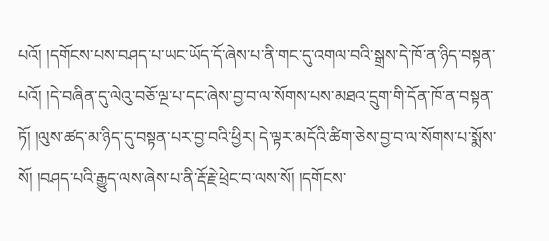པའོ། །དགོངས་པས་བཤད་པ་ཡང་ཡོད་དོ་ཞེས་པ་ནི་གང་དུ་འགལ་བའི་སྒྲས་དེ་ཁོ་ན་ཉིད་བསྟན་པའོ། །དེ་བཞིན་དུ་ལེའུ་བཅོ་ལྔ་པ་དང་ཞེས་བྱ་བ་ལ་སོགས་པས་མཐའ་དྲུག་གི་དོན་ཁོ་ན་བསྟན་ཏོ། །ལུས་ཚད་མ་ཉིད་དུ་བསྟན་པར་བྱ་བའི་ཕྱིར། དེ་ལྟར་མདོའི་ཚིག་ཅེས་བྱ་བ་ལ་སོགས་པ་སྨོས་སོ། །བཤད་པའི་རྒྱུད་ལས་ཞེས་པ་ནི་རྡོ་རྗེ་ཕྲེང་བ་ལས་སོ། །དགོངས་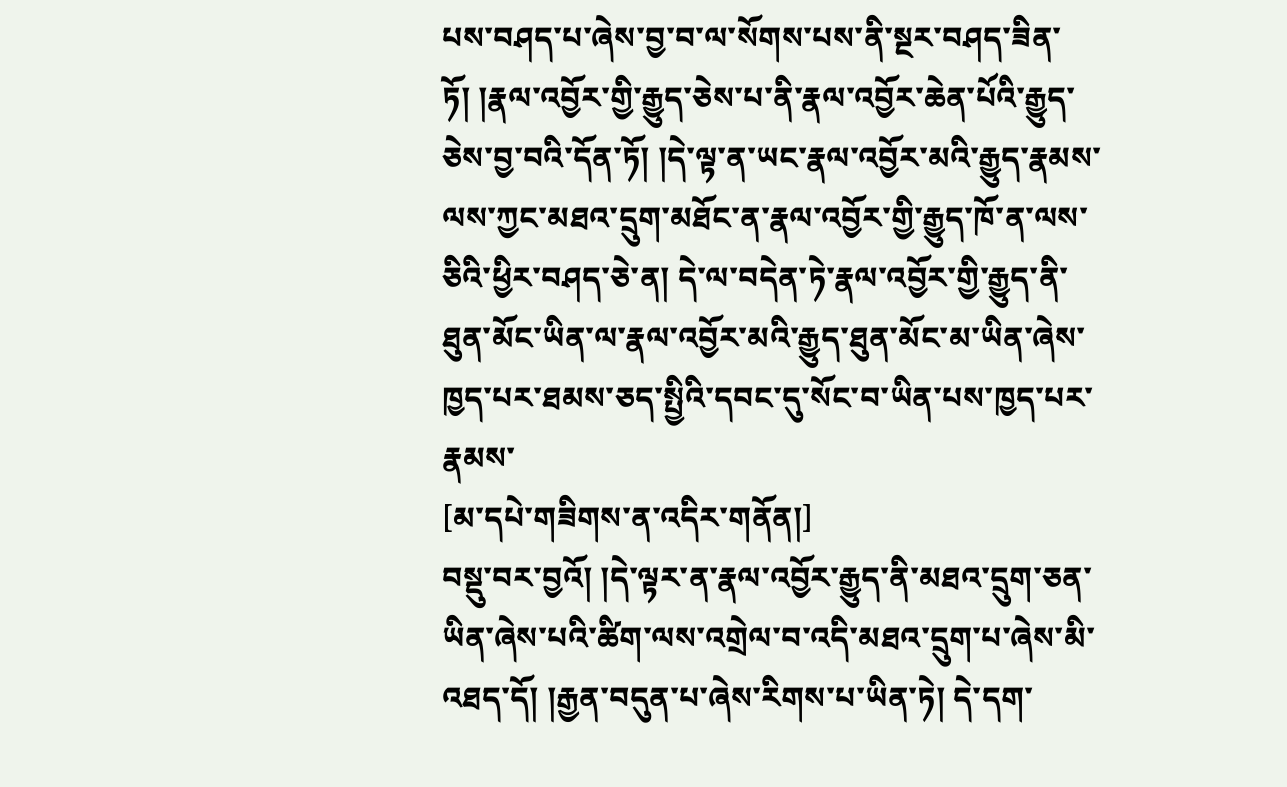པས་བཤད་པ་ཞེས་བྱ་བ་ལ་སོགས་པས་ནི་སྔར་བཤད་ཟིན་ཏོ། །རྣལ་འབྱོར་གྱི་རྒྱུད་ཅེས་པ་ནི་རྣལ་འབྱོར་ཆེན་པོའི་རྒྱུད་ཅེས་བྱ་བའི་དོན་ཏོ། །དེ་ལྟ་ན་ཡང་རྣལ་འབྱོར་མའི་རྒྱུད་རྣམས་ལས་ཀྱང་མཐའ་དྲུག་མཐོང་ན་རྣལ་འབྱོར་གྱི་རྒྱུད་ཁོ་ན་ལས་ཅིའི་ཕྱིར་བཤད་ཅེ་ན། དེ་ལ་བདེན་ཏེ་རྣལ་འབྱོར་གྱི་རྒྱུད་ནི་ཐུན་མོང་ཡིན་ལ་རྣལ་འབྱོར་མའི་རྒྱུད་ཐུན་མོང་མ་ཡིན་ཞེས་ཁྱད་པར་ཐམས་ཅད་སྤྱིའི་དབང་དུ་སོང་བ་ཡིན་པས་ཁྱད་པར་རྣམས་
[མ་དཔེ་གཟིགས་ན་འདིར་གནོན།]
བསྡུ་བར་བྱའོ། །དེ་ལྟར་ན་རྣལ་འབྱོར་རྒྱུད་ནི་མཐའ་དྲུག་ཅན་ཡིན་ཞེས་པའི་ཚིག་ལས་འགྲེལ་བ་འདི་མཐའ་དྲུག་པ་ཞེས་མི་འཐད་དོ། །རྒྱན་བདུན་པ་ཞེས་རིགས་པ་ཡིན་ཏེ། དེ་དག་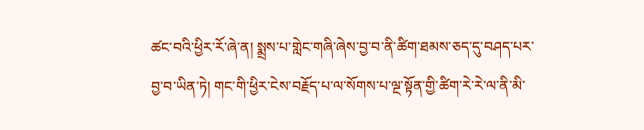ཚང་བའི་ཕྱིར་རོ་ཞེ་ན། སྨྲས་པ་གླེང་གཞི་ཞེས་བྱ་བ་ནི་ཚིག་ཐམས་ཅད་དུ་བཤད་པར་བྱ་བ་ཡིན་ཏེ། གང་གི་ཕྱིར་ངེས་བརྗོད་པ་ལ་སོགས་པ་ལྔ་སྟོན་གྱི་ཚིག་རེ་རེ་ལ་ནི་མི་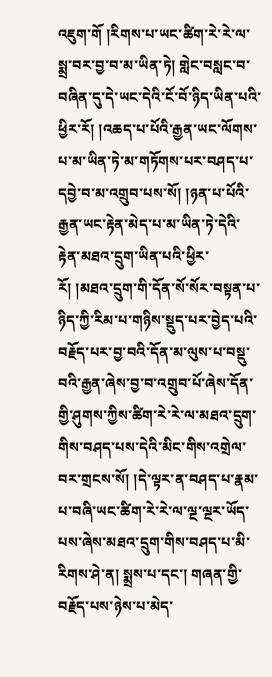འཇུག་གོ །རིགས་པ་ཡང་ཚིག་རེ་རེ་ལ་སྨྲ་བར་བྱ་བ་མ་ཡིན་ཏེ། གླེང་བསླང་བ་བཞིན་དུ་དེ་ཡང་དེའི་ངོ་བོ་ཉིད་ཡིན་པའི་ཕྱིར་རོ། །འཆད་པ་པོའི་རྒྱན་ཡང་ལོགས་པ་མ་ཡིན་ཏེ་མ་གཏོགས་པར་བཤད་པ་དབྱེ་བ་མ་འགྲུབ་པས་སོ། །ཉན་པ་པོའི་རྒྱན་ཡང་རྟེན་མེད་པ་མ་ཡིན་ཏེ་དེའི་རྟེན་མཐའ་དྲུག་ཡིན་པའི་ཕྱིར་རོ། །མཐའ་དྲུག་གི་དོན་སོ་སོར་བསྟན་པ་ཉིད་ཀྱི་རིམ་པ་གཉིས་སྡུད་པར་བྱེད་པའི་བརྗོད་པར་བྱ་བའི་དོན་མ་ལུས་པ་བསྡུ་བའི་རྒྱན་ཞེས་བྱ་བ་འགྲུབ་པོ་ཞེས་དོན་གྱི་ཤུགས་ཀྱིས་ཚིག་རེ་རེ་ལ་མཐའ་དྲུག་གིས་བཤད་པས་དེའི་མིང་གིས་འགྲེལ་བར་གྲངས་སོ། །དེ་ལྟར་ན་བཤད་པ་རྣམ་པ་བཞི་ཡང་ཚིག་རེ་རེ་ལ་ལྔ་ལྔར་ཡོད་པས་ཞེས་མཐའ་དྲུག་གིས་བཤད་པ་མི་རིགས་ཤེ་ན། སྨྲས་པ་དང་། གཞན་གྱི་བརྗོད་པས་ཉེས་པ་མེད་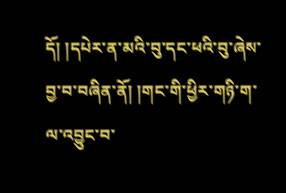དོ། །དཔེར་ན་མའི་བུ་དང་ཕའི་བུ་ཞེས་བྱ་བ་བཞིན་ནོ། །གང་གི་ཕྱིར་གཉི་ག་ལ་འབྱུང་བ་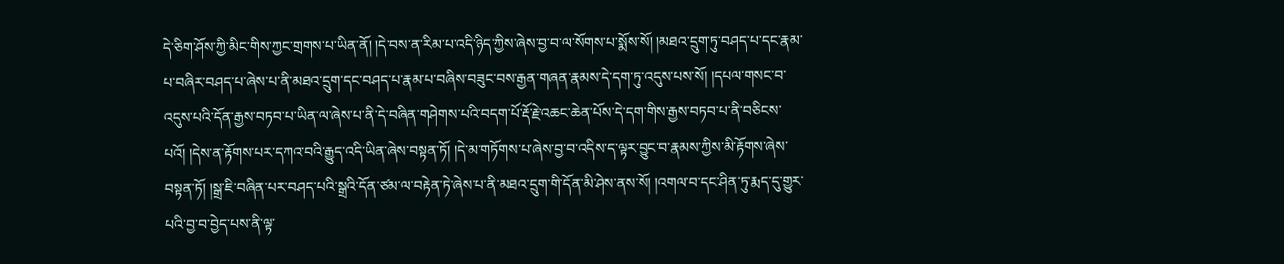དེ་ཅིག་ཤོས་ཀྱི་མིང་གིས་ཀྱང་གྲགས་པ་ཡིན་ནོ། །དེ་བས་ན་རིམ་པ་འདི་ཉིད་ཀྱིས་ཞེས་བྱ་བ་ལ་སོགས་པ་སྨོས་སོ། །མཐའ་དྲུག་ཏུ་བཤད་པ་དང་རྣམ་པ་བཞིར་བཤད་པ་ཞེས་པ་ནི་མཐའ་དྲུག་དང་བཤད་པ་རྣམ་པ་བཞིས་བཟུང་བས་རྒྱན་གཞན་རྣམས་དེ་དག་ཏུ་འདུས་པས་སོ། །དཔལ་གསང་བ་འདུས་པའི་དོན་རྒྱས་བཏབ་པ་ཡིན་ལ་ཞེས་པ་ནི་དེ་བཞིན་གཤེགས་པའི་བདག་པོ་རྡོ་རྗེ་འཆང་ཆེན་པོས་དེ་དག་གིས་རྒྱས་བཏབ་པ་ནི་བཅིངས་པའོ། །དེས་ན་རྟོགས་པར་དཀའ་བའི་རྒྱུད་འདི་ཡིན་ཞེས་བསྟན་ཏོ། །དེ་མ་གཏོགས་པ་ཞེས་བྱ་བ་འདིས་ད་ལྟར་བྱུང་བ་རྣམས་ཀྱིས་མི་རྟོགས་ཞེས་བསྟན་ཏོ། །སྒྲ་ཇི་བཞིན་པར་བཤད་པའི་སྒྲའི་དོན་ཙམ་ལ་བརྟེན་ཏེ་ཞེས་པ་ནི་མཐའ་དྲུག་གི་དོན་མི་ཤེས་ནས་སོ། །འགལ་བ་དང་ཤིན་ཏུ་རྨད་དུ་གྱུར་པའི་བྱ་བ་བྱེད་པས་ནི་ལྟ་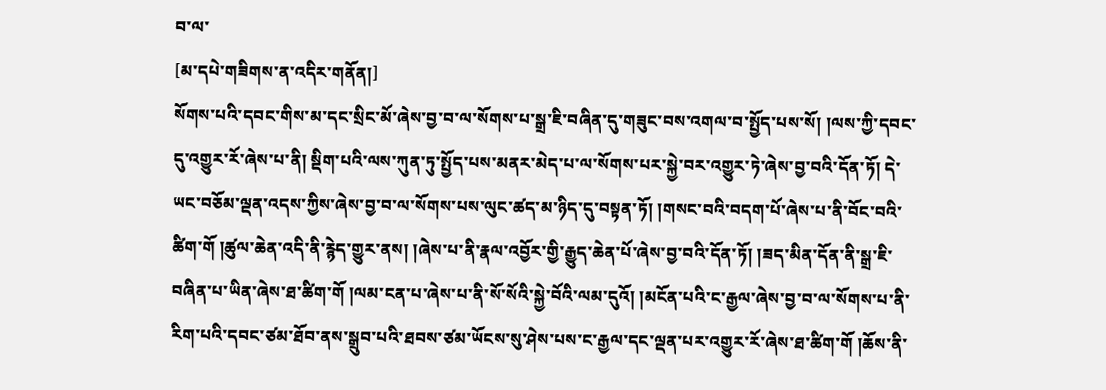བ་ལ་
[མ་དཔེ་གཟིགས་ན་འདིར་གནོན།]
སོགས་པའི་དབང་གིས་མ་དང་སྲིང་མོ་ཞེས་བྱ་བ་ལ་སོགས་པ་སྒྲ་ཇི་བཞིན་དུ་གཟུང་བས་འགལ་བ་སྤྱོད་པས་སོ། །ལས་ཀྱི་དབང་དུ་འགྱུར་རོ་ཞེས་པ་ནི། སྡིག་པའི་ལས་ཀུན་ཏུ་སྤྱོད་པས་མནར་མེད་པ་ལ་སོགས་པར་སྐྱེ་བར་འགྱུར་ཏེ་ཞེས་བྱ་བའི་དོན་ཏོ། དེ་ཡང་བཅོམ་ལྡན་འདས་ཀྱིས་ཞེས་བྱ་བ་ལ་སོགས་པས་ལུང་ཚད་མ་ཉིད་དུ་བསྟན་ཏོ། །གསང་བའི་བདག་པོ་ཞེས་པ་ནི་བོང་བའི་ཚིག་གོ །ཚུལ་ཆེན་འདི་ནི་རྙེད་གྱུར་ནས། །ཞེས་པ་ནི་རྣལ་འབྱོར་གྱི་རྒྱུད་ཆེན་པོ་ཞེས་བྱ་བའི་དོན་ཏོ། །ཟད་མིན་དོན་ནི་སྒྲ་ཇི་བཞིན་པ་ཡིན་ཞེས་ཐ་ཚིག་གོ །ལམ་ངན་པ་ཞེས་པ་ནི་སོ་སོའི་སྐྱེ་བོའི་ལམ་དུའོ། །མངོན་པའི་ང་རྒྱལ་ཞེས་བྱ་བ་ལ་སོགས་པ་ནི་རིག་པའི་དབང་ཙམ་ཐོབ་ནས་སྒྲུབ་པའི་ཐབས་ཙམ་ཡོངས་སུ་ཤེས་པས་ང་རྒྱལ་དང་ལྡན་པར་འགྱུར་རོ་ཞེས་ཐ་ཚིག་གོ །ཆོས་ནི་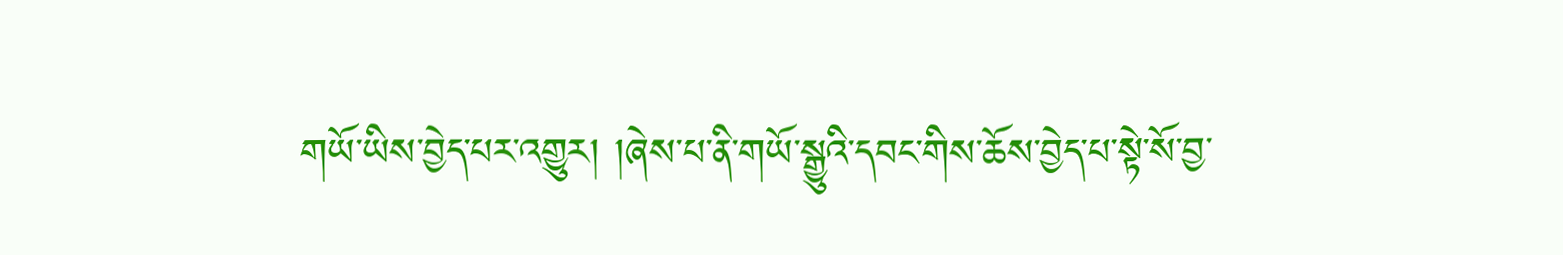གཡོ་ཡིས་བྱེད་པར་འགྱུར། །ཞེས་པ་ནི་གཡོ་སྒྱུའི་དབང་གིས་ཆོས་བྱེད་པ་སྟེ་སོ་བྱ་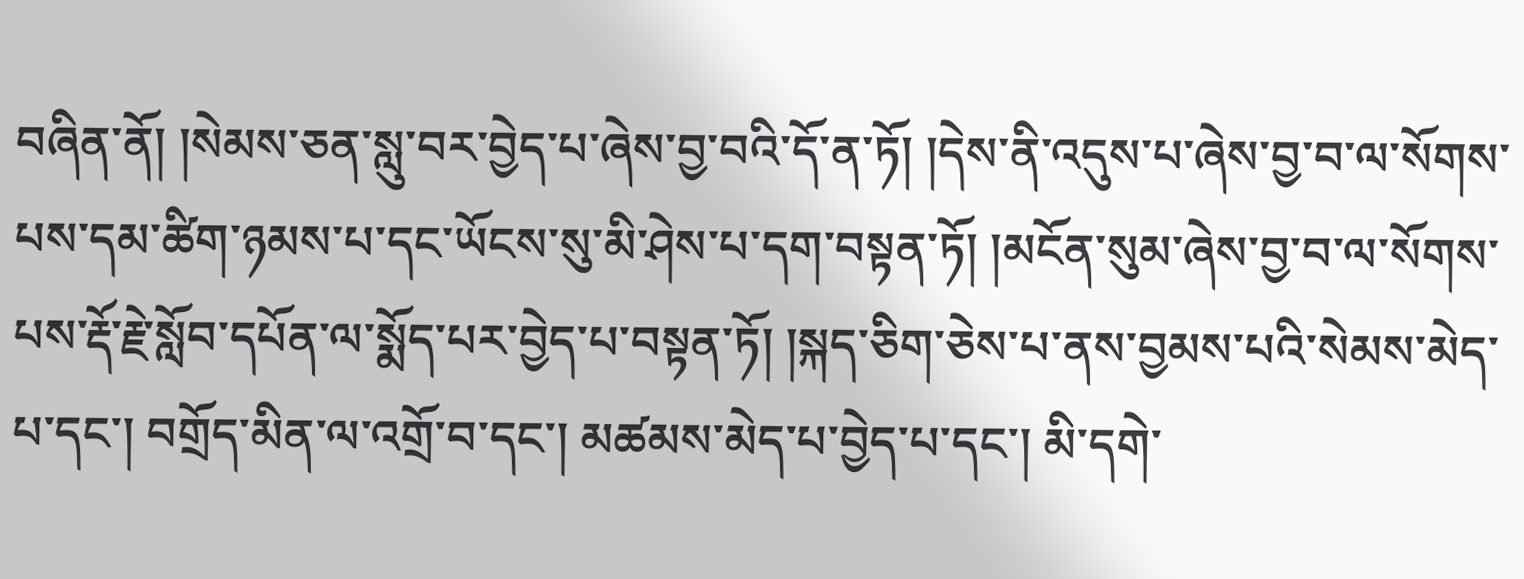བཞིན་ནོ། །སེམས་ཅན་སླུ་བར་བྱེད་པ་ཞེས་བྱ་བའི་དོ་ན་ཏོ། །དེས་ནི་འདུས་པ་ཞེས་བྱ་བ་ལ་སོགས་པས་དམ་ཚིག་ཉམས་པ་དང་ཡོངས་སུ་མི་ཤེས་པ་དག་བསྟན་ཏོ། །མངོན་སུམ་ཞེས་བྱ་བ་ལ་སོགས་པས་རྡོ་རྗེ་སློབ་དཔོན་ལ་སྨོད་པར་བྱེད་པ་བསྟན་ཏོ། །སྐད་ཅིག་ཅེས་པ་ནས་བྱམས་པའི་སེམས་མེད་པ་དང་། བགྲོད་མིན་ལ་འགྲོ་བ་དང་། མཚམས་མེད་པ་བྱེད་པ་དང་། མི་དགེ་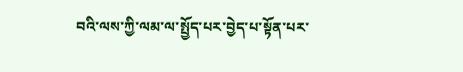བའི་ལས་ཀྱི་ལམ་ལ་སྤྱོད་པར་བྱེད་པ་སྟོན་པར་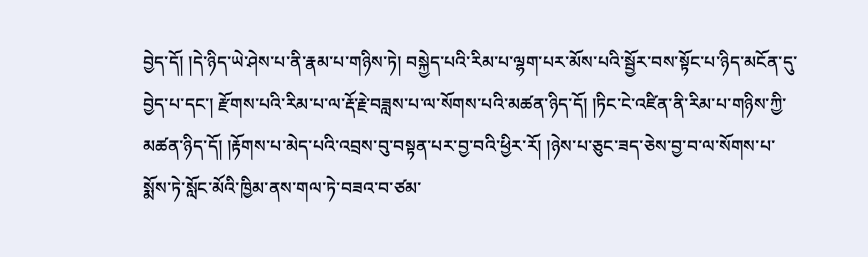བྱེད་དོ། །དེ་ཉིད་ཡེ་ཤེས་པ་ནི་རྣམ་པ་གཉིས་ཏེ། བསྐྱེད་པའི་རིམ་པ་ལྷག་པར་མོས་པའི་སྦྱོར་བས་སྟོང་པ་ཉིད་མངོན་དུ་བྱེད་པ་དང་། རྫོགས་པའི་རིམ་པ་ལ་རྡོ་རྗེ་བཟླས་པ་ལ་སོགས་པའི་མཚན་ཉིད་དོ། །ཏིང་ངེ་འཛིན་ནི་རིམ་པ་གཉིས་ཀྱི་མཚན་ཉིད་དོ། །རྟོགས་པ་མེད་པའི་འབྲས་བུ་བསྟན་པར་བྱ་བའི་ཕྱིར་རོ། །ཉེས་པ་ཅུང་ཟད་ཅེས་བྱ་བ་ལ་སོགས་པ་སྨོས་ཏེ་སློང་མོའི་ཁྱིམ་ནས་གལ་ཏེ་བཟའ་བ་ཙམ་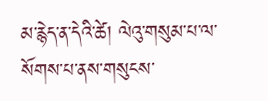མ་རྙེད་ན་དེའི་ཚེ། ལེའུ་གསུམ་པ་ལ་སོགས་པ་ནས་གསུངས་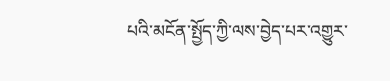པའི་མངོན་སྤྱོད་ཀྱི་ལས་བྱེད་པར་འགྱུར་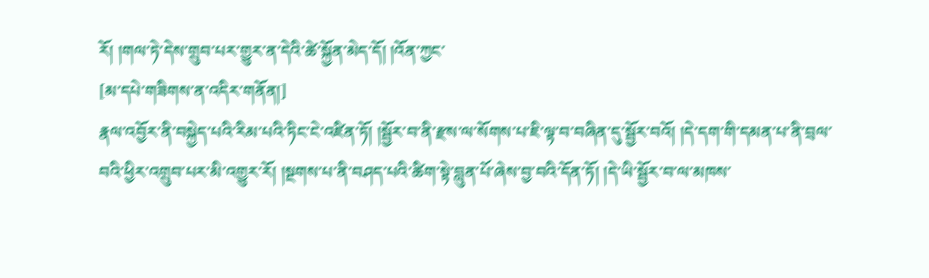རོ། །གལ་ཏེ་དེས་གྲུབ་པར་གྱུར་ན་དེའི་ཚེ་སྐྱོན་མེད་དོ། །འོན་ཀྱང་
[མ་དཔེ་གཟིགས་ན་འདིར་གནོན།]
རྣལ་འབྱོར་ནི་བསྐྱེད་པའི་རིམ་པའི་ཏིང་ངེ་འཛིན་ཏོ། །སྦྱོར་བ་ནི་རྫས་ལ་སོགས་པ་ཇི་ལྟ་བ་བཞིན་དུ་སྦྱོར་བའོ། །དེ་དག་གི་དམན་པ་ནི་བྲལ་བའི་ཕྱིར་འགྲུབ་པར་མི་འགྱུར་རོ། །སྔགས་པ་ནི་བཤད་པའི་ཚིག་སྟེ་བླུན་པོ་ཞེས་བྱ་བའི་དོན་ཏོ། །དེ་ཡི་སྦྱོར་བ་ལ་མཁས་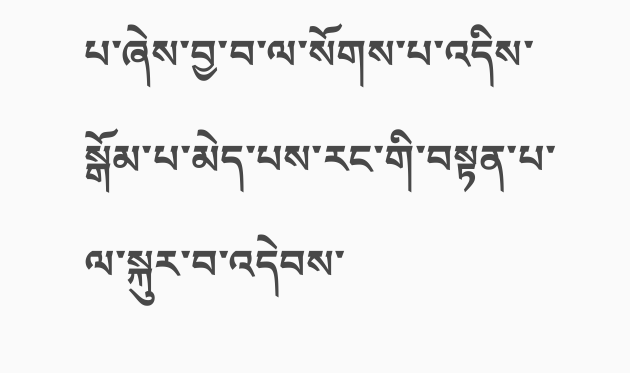པ་ཞེས་བྱ་བ་ལ་སོགས་པ་འདིས་སྒོམ་པ་མེད་པས་རང་གི་བསྟན་པ་ལ་སྐུར་བ་འདེབས་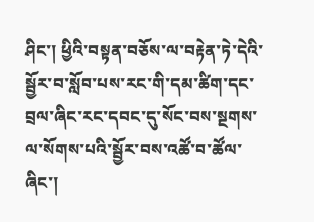ཤིང་། ཕྱིའི་བསྟན་བཅོས་ལ་བརྟེན་ཏེ་དེའི་སྦྱོར་བ་སློབ་པས་རང་གི་དམ་ཚིག་དང་བྲལ་ཞིང་རང་དབང་དུ་སོང་བས་སྔགས་ལ་སོགས་པའི་སྦྱོར་བས་འཚོ་བ་ཚོལ་ཞིང་།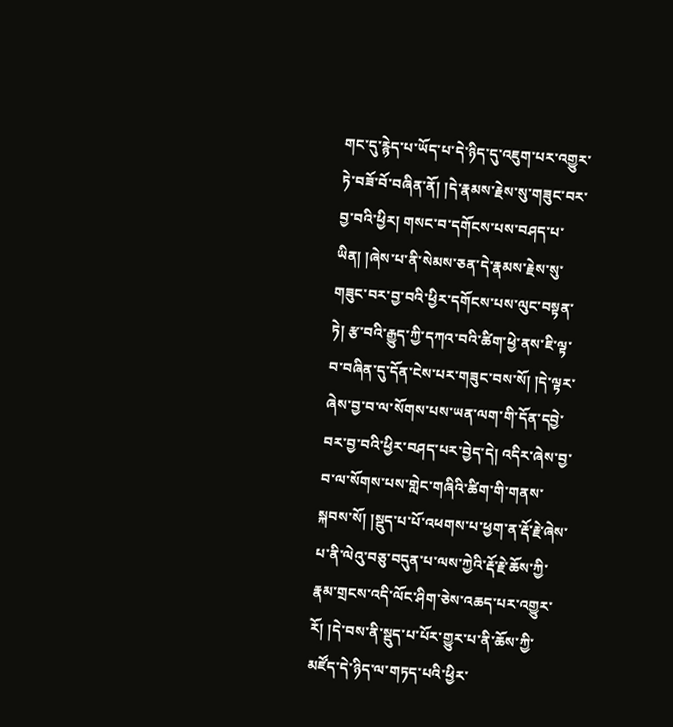གང་དུ་རྙེད་པ་ཡོད་པ་དེ་ཉིད་དུ་འཇུག་པར་འགྱུར་ཏེ་བཟོ་བོ་བཞིན་ནོ། །དེ་རྣམས་རྗེས་སུ་གཟུང་བར་བྱ་བའི་ཕྱིར། གསང་བ་དགོངས་པས་བཤད་པ་ཡིན། །ཞེས་པ་ནི་སེམས་ཅན་དེ་རྣམས་རྗེས་སུ་གཟུང་བར་བྱ་བའི་ཕྱིར་དགོངས་པས་ལུང་བསྟན་ཏེ། རྩ་བའི་རྒྱུད་ཀྱི་དཀའ་བའི་ཚིག་ཕྱེ་ནས་ཇི་ལྟ་བ་བཞིན་དུ་དོན་ངེས་པར་གཟུང་བས་སོ། །དེ་ལྟར་ཞེས་བྱ་བ་ལ་སོགས་པས་ཡན་ལག་གི་དོན་དབྱེ་བར་བྱ་བའི་ཕྱིར་བཤད་པར་བྱེད་དེ། འདིར་ཞེས་བྱ་བ་ལ་སོགས་པས་གླེང་གཞིའི་ཚིག་གི་གནས་སྐབས་སོ། །སྡུད་པ་པོ་འཕགས་པ་ཕྱག་ན་རྡོ་རྗེ་ཞེས་པ་ནི་ལེའུ་བཅུ་བདུན་པ་ལས་ཀྱེའི་རྡོ་རྗེ་ཆོས་ཀྱི་རྣམ་གྲངས་འདི་ལོང་ཤིག་ཅེས་འཆད་པར་འགྱུར་རོ། །དེ་བས་ནི་སྡུད་པ་པོར་གྱུར་པ་ནི་ཆོས་ཀྱི་མཛོད་དེ་ཉིད་ལ་གཏད་པའི་ཕྱིར་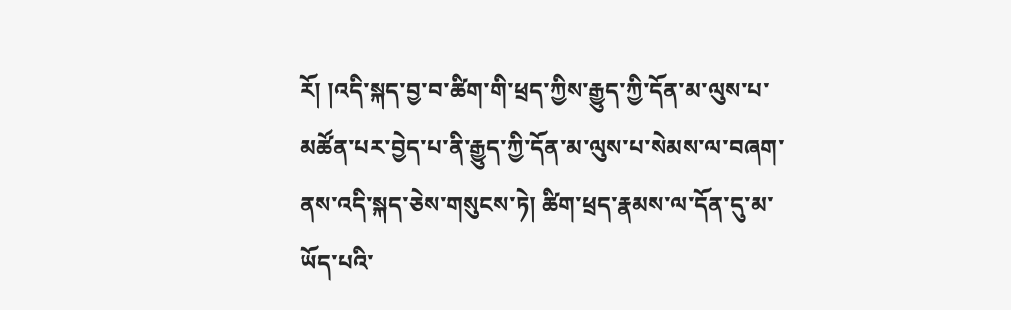རོ། །འདི་སྐད་བྱ་བ་ཚིག་གི་ཕྲད་ཀྱིས་རྒྱུད་ཀྱི་དོན་མ་ལུས་པ་མཚོན་པར་བྱེད་པ་ནི་རྒྱུད་ཀྱི་དོན་མ་ལུས་པ་སེམས་ལ་བཞག་ནས་འདི་སྐད་ཅེས་གསུངས་ཏེ། ཚིག་ཕྲད་རྣམས་ལ་དོན་དུ་མ་ཡོད་པའི་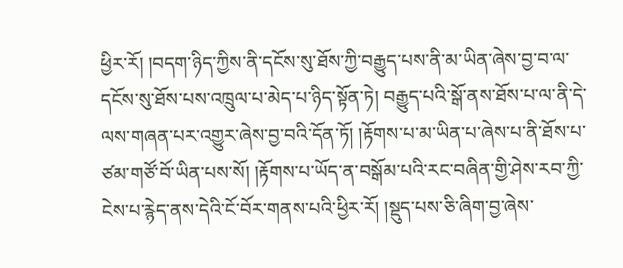ཕྱིར་རོ། །བདག་ཉིད་ཀྱིས་ནི་དངོས་སུ་ཐོས་ཀྱི་བརྒྱུད་པས་ནི་མ་ཡིན་ཞེས་བྱ་བ་ལ་དངོས་སུ་ཐོས་པས་འཁྲུལ་པ་མེད་པ་ཉིད་སྟོན་ཏེ། བརྒྱུད་པའི་སྒོ་ནས་ཐོས་པ་ལ་ནི་དེ་ལས་གཞན་པར་འགྱུར་ཞེས་བྱ་བའི་དོན་ཏོ། །རྟོགས་པ་མ་ཡིན་པ་ཞེས་པ་ནི་ཐོས་པ་ཙམ་གཙོ་བོ་ཡིན་པས་སོ། །རྟོགས་པ་ཡོད་ན་བསྒོམ་པའི་རང་བཞིན་གྱི་ཤེས་རབ་ཀྱི་ངེས་པ་རྙེད་ནས་དེའི་ངོ་བོར་གནས་པའི་ཕྱིར་རོ། །སྡུད་པས་ཅི་ཞིག་བྱ་ཞེས་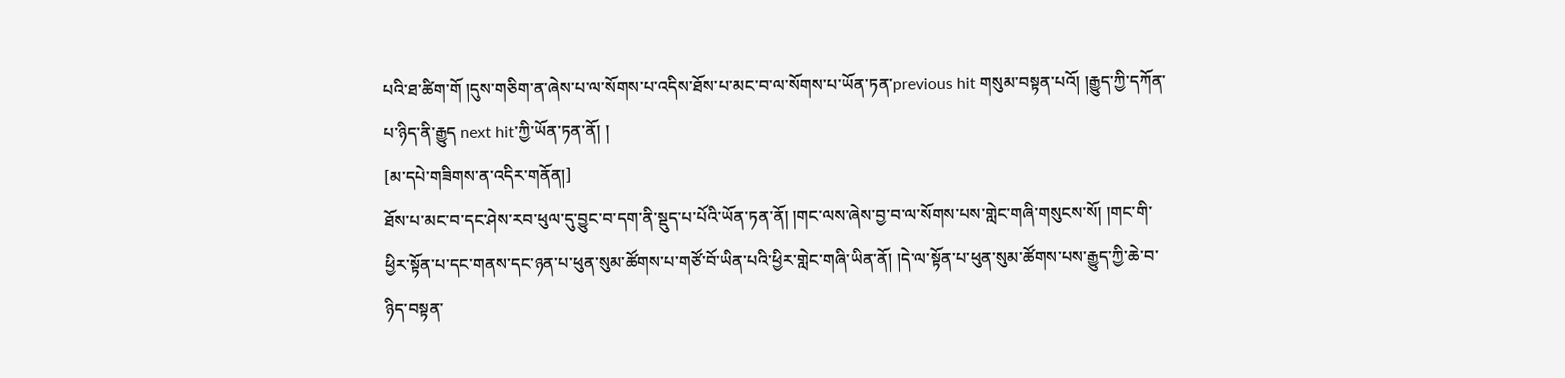པའི་ཐ་ཚིག་གོ །དུས་གཅིག་ན་ཞེས་པ་ལ་སོགས་པ་འདིས་ཐོས་པ་མང་བ་ལ་སོགས་པ་ཡོན་ཏན་previous hit གསུམ་བསྟན་པའོ། །རྒྱུད་ཀྱི་དཀོན་པ་ཉིད་ནི་རྒྱུད next hit་ཀྱི་ཡོན་ཏན་ནོ། །
[མ་དཔེ་གཟིགས་ན་འདིར་གནོན།]
ཐོས་པ་མང་བ་དང་ཤེས་རབ་ཕུལ་དུ་བྱུང་བ་དག་ནི་སྡུད་པ་པོའི་ཡོན་ཏན་ནོ། །གང་ལས་ཞེས་བྱ་བ་ལ་སོགས་པས་གླེང་གཞི་གསུངས་སོ། །གང་གི་ཕྱིར་སྟོན་པ་དང་གནས་དང་ཉན་པ་ཕུན་སུམ་ཚོགས་པ་གཙོ་བོ་ཡིན་པའི་ཕྱིར་གླེང་གཞི་ཡིན་ནོ། །དེ་ལ་སྟོན་པ་ཕུན་སུམ་ཚོགས་པས་རྒྱུད་ཀྱི་ཆེ་བ་ཉིད་བསྟན་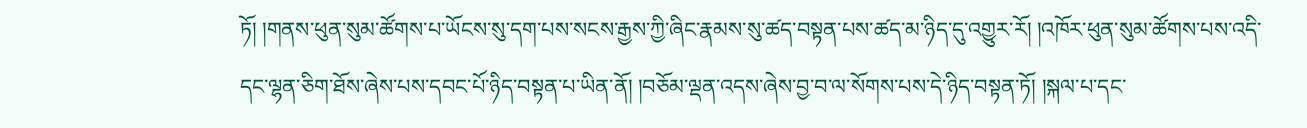ཏོ། །གནས་ཕུན་སུམ་ཚོགས་པ་ཡོངས་སུ་དག་པས་སངས་རྒྱས་ཀྱི་ཞིང་རྣམས་སུ་ཚད་བསྟན་པས་ཚད་མ་ཉིད་དུ་འགྱུར་རོ། །འཁོར་ཕུན་སུམ་ཚོགས་པས་འདི་དང་ལྷན་ཅིག་ཐོས་ཞེས་པས་དབང་པོ་ཉིད་བསྟན་པ་ཡིན་ནོ། །བཅོམ་ལྡན་འདས་ཞེས་བྱ་བ་ལ་སོགས་པས་དེ་ཉིད་བསྟན་ཏོ། །སྐལ་པ་དང་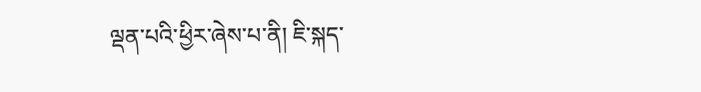ལྡན་པའི་ཕྱིར་ཞེས་པ་ནི། ཇི་སྐད་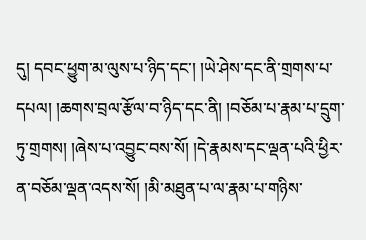དུ། དབང་ཕྱུག་མ་ལུས་པ་ཉིད་དང་། །ཡེ་ཤེས་དང་ནི་གྲགས་པ་དཔལ། །ཆགས་བྲལ་རྩོལ་བ་ཉིད་དང་ནི། །བཅོམ་པ་རྣམ་པ་དྲུག་ཏུ་གྲགས། །ཞེས་པ་འབྱུང་བས་སོ། །དེ་རྣམས་དང་ལྡན་པའི་ཕྱིར་ན་བཅོམ་ལྡན་འདས་སོ། །མི་མཐུན་པ་ལ་རྣམ་པ་གཉིས་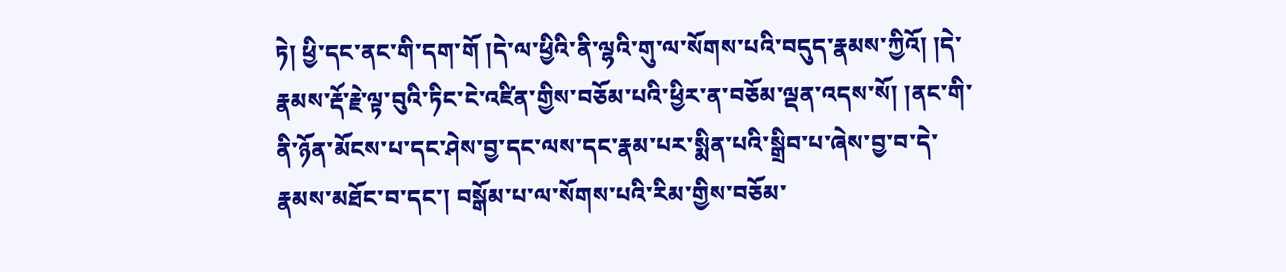ཏེ། ཕྱི་དང་ནང་གི་དག་གོ །དེ་ལ་ཕྱིའི་ནི་ལྷའི་གུ་ལ་སོགས་པའི་བདུད་རྣམས་ཀྱིའོ། །དེ་རྣམས་རྡོ་རྗེ་ལྟ་བུའི་ཏིང་ངེ་འཛིན་གྱིས་བཅོམ་པའི་ཕྱིར་ན་བཅོམ་ལྡན་འདས་སོ། །ནང་གི་ནི་ཉོན་མོངས་པ་དང་ཤེས་བྱ་དང་ལས་དང་རྣམ་པར་སྨིན་པའི་སྒྲིབ་པ་ཞེས་བྱ་བ་དེ་རྣམས་མཐོང་བ་དང་། བསྒོམ་པ་ལ་སོགས་པའི་རིམ་གྱིས་བཅོམ་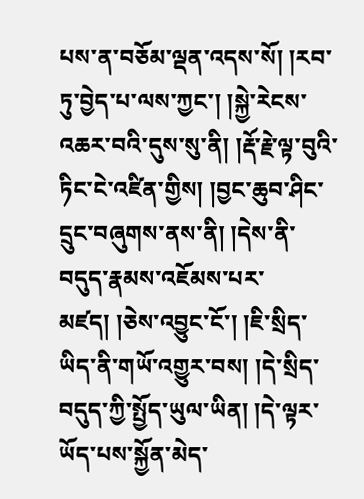པས་ན་བཅོམ་ལྡན་འདས་སོ། །རབ་ཏུ་བྱེད་པ་ལས་ཀྱང་། །སྐྱེ་རེངས་འཆར་བའི་དུས་སུ་ནི། །རྡོ་རྗེ་ལྟ་བུའི་ཏིང་ངེ་འཛིན་གྱིས། །བྱང་ཆུབ་ཤིང་དྲུང་བཞུགས་ནས་ནི། །དེས་ནི་བདུད་རྣམས་འཇོམས་པར་མཛད། །ཅེས་འབྱུང་ངོ་། །ཇི་སྲིད་ཡིད་ནི་གཡོ་འགྱུར་བས། །དེ་སྲིད་བདུད་ཀྱི་སྤྱོད་ཡུལ་ཡིན། །དེ་ལྟར་ཡོད་པས་སྐྱོན་མེད་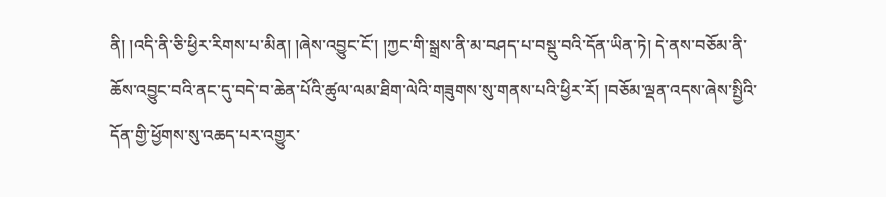ནི། །འདི་ནི་ཅི་ཕྱིར་རིགས་པ་མིན། །ཞེས་འབྱུང་ངོ་། །ཀྱང་གི་སྒྲས་ནི་མ་བཤད་པ་བསྡུ་བའི་དོན་ཡིན་ཏེ། དེ་ནས་བཅོམ་ནི་ཆོས་འབྱུང་བའི་ནང་དུ་བདེ་བ་ཆེན་པོའི་ཚུལ་ལམ་ཐིག་ལེའི་གཟུགས་སུ་གནས་པའི་ཕྱིར་རོ། །བཅོམ་ལྡན་འདས་ཞེས་སྤྱིའི་དོན་གྱི་ཕྱོགས་སུ་འཆད་པར་འགྱུར་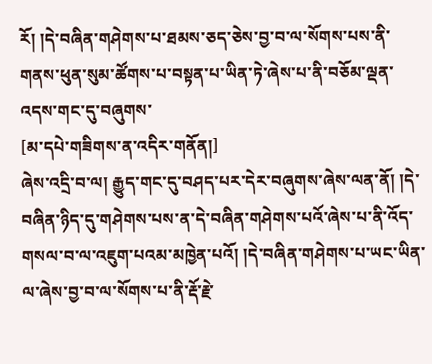རོ། །དེ་བཞིན་གཤེགས་པ་ཐམས་ཅད་ཅེས་བྱ་བ་ལ་སོགས་པས་ནི་གནས་ཕུན་སུམ་ཚོགས་པ་བསྟན་པ་ཡིན་ཏེ་ཞེས་པ་ནི་བཅོམ་ལྡན་འདས་གང་དུ་བཞུགས་
[མ་དཔེ་གཟིགས་ན་འདིར་གནོན།]
ཞེས་འདྲི་བ་ལ། རྒྱུད་གང་དུ་བཤད་པར་དེར་བཞུགས་ཞེས་ལན་ནོ། །དེ་བཞིན་ཉིད་དུ་གཤེགས་པས་ན་དེ་བཞིན་གཤེགས་པའོ་ཞེས་པ་ནི་འོད་གསལ་བ་ལ་འཇུག་པའམ་མཁྱེན་པའོ། །དེ་བཞིན་གཤེགས་པ་ཡང་ཡིན་ལ་ཞེས་བྱ་བ་ལ་སོགས་པ་ནི་རྡོ་རྗེ་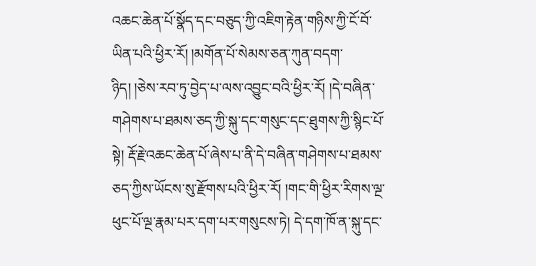འཆང་ཆེན་པོ་སྣོད་དང་བཅུད་ཀྱི་འཇིག་རྟེན་གཉིས་ཀྱི་ངོ་བོ་ཡིན་པའི་ཕྱིར་རོ། །མགོན་པོ་སེམས་ཅན་ཀུན་བདག་ཉིད། །ཅེས་རབ་ཏུ་བྱེད་པ་ལས་འབྱུང་བའི་ཕྱིར་རོ། །དེ་བཞིན་གཤེགས་པ་ཐམས་ཅད་ཀྱི་སྐུ་དང་གསུང་དང་ཐུགས་ཀྱི་སྙིང་པོ་སྟེ། རྡོ་རྗེ་འཆང་ཆེན་པོ་ཞེས་པ་ནི་དེ་བཞིན་གཤེགས་པ་ཐམས་ཅད་ཀྱིས་ཡོངས་སུ་རྫོགས་པའི་ཕྱིར་རོ། །གང་གི་ཕྱིར་རིགས་ལྔ་ཕུང་པོ་ལྔ་རྣམ་པར་དག་པར་གསུངས་ཏེ། དེ་དག་ཁོ་ན་སྐུ་དང་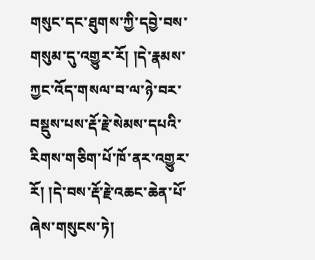གསུང་དང་ཐུགས་ཀྱི་དབྱེ་བས་གསུམ་དུ་འགྱུར་རོ། །དེ་རྣམས་ཀྱང་འོད་གསལ་བ་ལ་ཉེ་བར་བསྡུས་པས་རྡོ་རྗེ་སེམས་དཔའི་རིགས་གཅིག་པོ་ཁོ་ནར་འགྱུར་རོ། །དེ་བས་རྡོ་རྗེ་འཆང་ཆེན་པོ་ཞེས་གསུངས་ཏེ།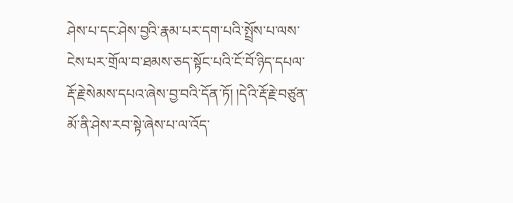ཤེས་པ་དང་ཤེས་བྱའི་རྣམ་པར་དག་པའི་སྤྲོས་པ་ལས་ངེས་པར་གྲོལ་བ་ཐམས་ཅད་སྟོང་པའི་ངོ་བོ་ཉིད་དཔལ་རྡོ་རྗེ་སེམས་དཔའ་ཞེས་བྱ་བའི་དོན་ཏོ། །དེའི་རྡོ་རྗེ་བཙུན་མོ་ནི་ཤེས་རབ་སྟེ་ཞེས་པ་ལ་འོད་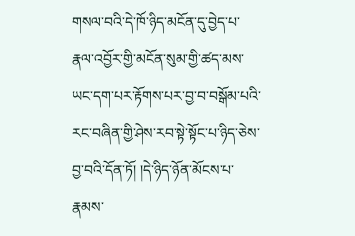གསལ་བའི་དེ་ཁོ་ཉིད་མངོན་དུ་བྱེད་པ་རྣལ་འབྱོར་གྱི་མངོན་སུམ་གྱི་ཚད་མས་ཡང་དག་པར་རྟོགས་པར་བྱ་བ་བསྒོམ་པའི་རང་བཞིན་གྱི་ཤེས་རབ་སྟེ་སྟོང་པ་ཉིད་ཅེས་བྱ་བའི་དོན་ཏོ། །དེ་ཉིད་ཉོན་མོངས་པ་རྣམས་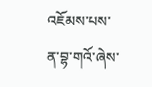འཇོམས་པས་ན་བྷ་གའོ་ཞེས་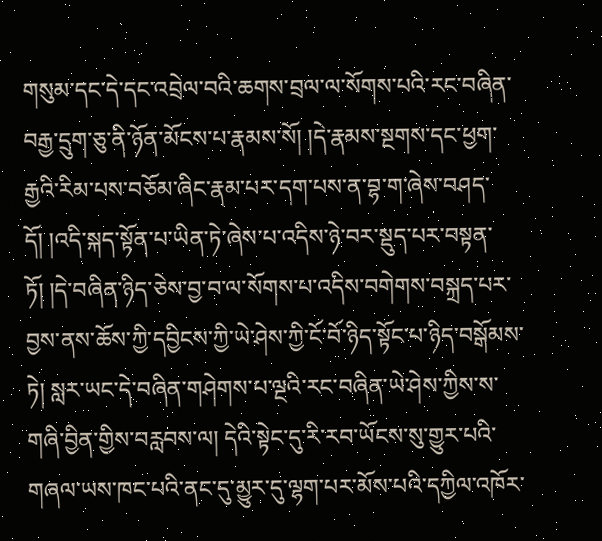གསུམ་དང་དེ་དང་འབྲེལ་བའི་ཆགས་བྲལ་ལ་སོགས་པའི་རང་བཞིན་བརྒྱ་དྲུག་ཅུ་ནི་ཉོན་མོངས་པ་རྣམས་སོ། །དེ་རྣམས་སྔགས་དང་ཕྱག་རྒྱའི་རིམ་པས་བཅོམ་ཞིང་རྣམ་པར་དག་པས་ན་བྷ་ག་ཞེས་བཤད་དོ། །འདི་སྐད་སྟོན་པ་ཡིན་ཏེ་ཞེས་པ་འདིས་ཉེ་བར་སྡུད་པར་བསྟན་ཏོ། །དེ་བཞིན་ཉིད་ཅེས་བྱ་བ་ལ་སོགས་པ་འདིས་བགེགས་བསྐྲད་པར་བྱས་ནས་ཆོས་ཀྱི་དབྱིངས་ཀྱི་ཡེ་ཤེས་ཀྱི་ངོ་བོ་ཉིད་སྟོང་པ་ཉིད་བསྒོམས་ཏེ། སླར་ཡང་དེ་བཞིན་གཤེགས་པ་ལྔའི་རང་བཞིན་ཡེ་ཤེས་ཀྱིས་ས་གཞི་བྱིན་གྱིས་བརླབས་ལ། དེའི་སྟེང་དུ་རི་རབ་ཡོངས་སུ་གྱུར་པའི་གཞལ་ཡས་ཁང་པའི་ནང་དུ་མྱུར་དུ་ལྷག་པར་མོས་པའི་དཀྱིལ་འཁོར་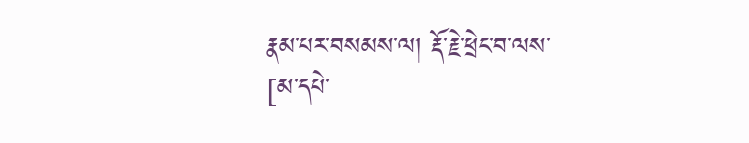རྣམ་པར་བསམས་ལ། རྡོ་རྗེ་ཕྲེང་བ་ལས་
[མ་དཔེ་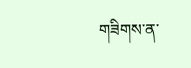གཟིགས་ན་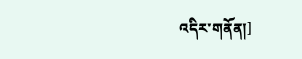འདིར་གནོན།]